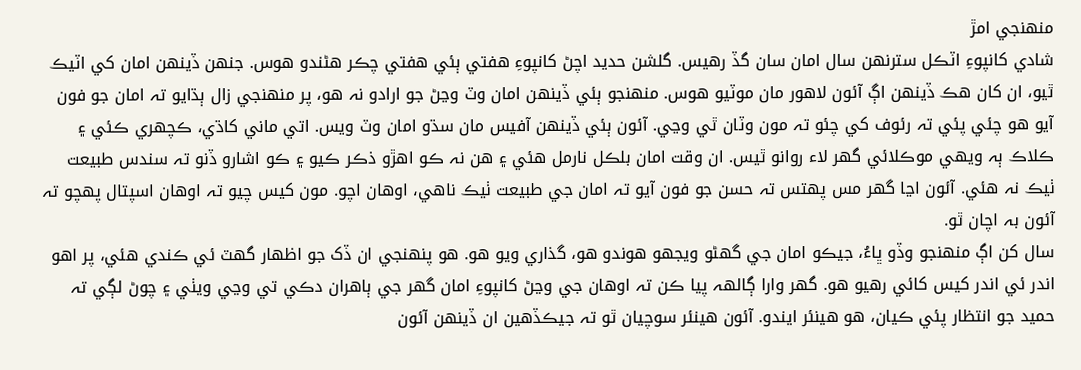منھنجي امڙ
شادي کانپوءِ اٽڪل سترنھن سال امان سان گڏ رهيس. گلشن حديد اچڻ کانپوءِ هفتي ٻئي هفتي چڪر هڻندو هوس. جنھن ڏينھن امان کي اٽيڪ ٿيو، ان کان هڪ ڏينھن اڳ آئون لاهور مان موٽيو هوس. منھنجو ٻئي ڏينھن امان وٽ وڃڻ جو ارادو نہ هو، پر منھنجي زال ٻڌايو تہ امان جو فون آيو هو چئي پئي تہ رئوف کي چئو تہ مون وٽان ٿي وڃي. آئون ٻئي ڏينھن آفيس مان سڌو امان وٽ ويس. اتي ماني کاڌي، ڪچھري ڪئي ۽ ڪلاڪ ٻہ ويھي موڪلائي گهر لاء روانو ٿيس. ان وقت امان بلڪل نارمل هئي ۽ هن نہ ڪو اهڙو ذڪر ڪيو ۽ ڪو اشارو ڏنو تہ سندس طبيعت ٺيڪ نہ هئي. آئون اڃا گهر مس پھتس تہ حسن جو فون آيو تہ امان جي طبيعت ٺيڪ ناهي، اوهان اچو. مون کيس چيو تہ اوهان اسپتال پھچو تہ آئون بہ اچان ٿو.
سال کن اڳ منھنجو وڏو ڀاءُ، جيڪو امان جي گهڻو ويجهو هوندو هو، گذاري ويو هو. هو پنھنجي ان ڏک جو اظھار گهٽ ئي ڪندي هئي، پر اهو اندر ئي اندر کيس کائي رهيو هو. گهر وارا ڳالھہ پيا ڪن تہ اوهان جي وڃڻ کانپوءِ امان گهر جي ٻاهران دڪي تي وڃي ويٺي ۽ چوڻ لڳي تہ حميد جو انتظار پئي ڪيان، هو هينئر ايندو. آئون هينئر سوچيان ٿو تہ جيڪڏهين ان ڏينھن آئون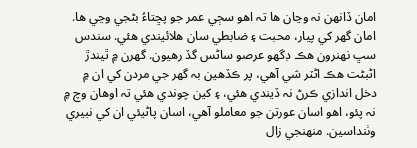امان ڏانھن نہ وڃان ها تہ اهو سڄي عمر جو پڇتاءُ بڻجي وڃي ها.
امان گهر کي پيار، محبت ۽ ضابطي سان هلائيندي هئي. سندس سڀ نھنرون هڪ ڊگهو عرصو ساڻس گڏ رهيون. گهرن ۾ ٿيندڙ اڻبڻت هڪ اڻٽر شي آهي، پر ڪڏهين بہ گهر جي مردن کي ان ۾ دخل اندازي ڪرڻ نہ ڏيندي هئي، ۽ کين چوندي هئي تہ اوهان وچ ۾ نہ پئو، اهو اسان عورتن جو معاملو آهي، اسان پاڻيئي ان کي نبيري وٺنداسين. منھنجي زال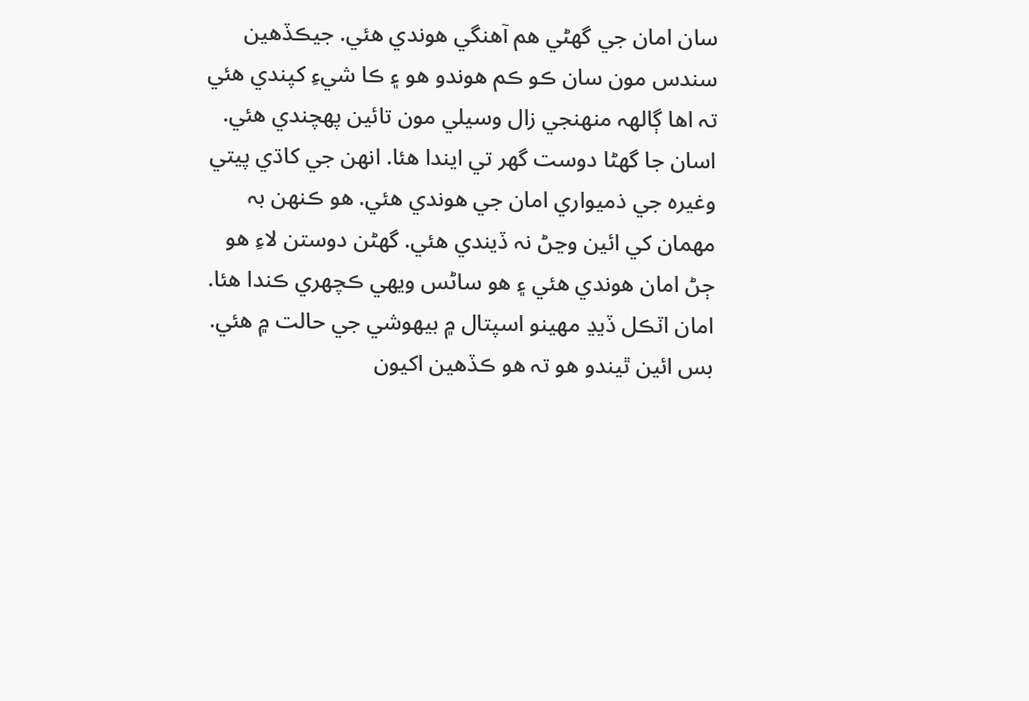سان امان جي گهڻي هم آهنگي هوندي هئي. جيڪڏهين سندس مون سان ڪو ڪم هوندو هو ۽ ڪا شيءِ کپندي هئي تہ اها ڳالھہ منھنجي زال وسيلي مون تائين پھچندي هئي.
اسان جا گهڻا دوست گهر تي ايندا هئا. انھن جي کاڌي پيتي وغيرہ جي ذميواري امان جي هوندي هئي. هو ڪنھن بہ مھمان کي ائين وڃڻ نہ ڏيندي هئي. گهڻن دوستن لاءِ هو ڄڻ امان هوندي هئي ۽ هو ساڻس ويھي ڪچھري ڪندا هئا.
امان اٽڪل ڏيڍ مھينو اسپتال ۾ بيھوشي جي حالت ۾ هئي. بس ائين ٿيندو هو تہ هو ڪڏهين اکيون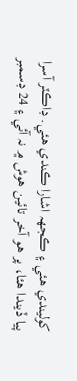کوليندي ھئي ۽ ڪجهہ اشارا ڪندي هئي. ڊاڪٽر آسرا پيا ڏيندا هئا، پر هو آخر تائين هوش ۾ نہ آئي ۽ 24 ڊسمبر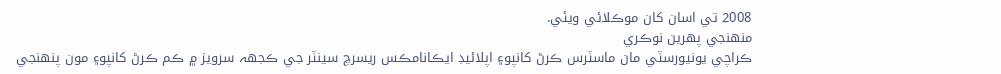2008 تي اسان کان موڪلائي ويئي.
منھنجي پھرين نوڪري
ڪراچي يونيورسٽي مان ماسٽرس ڪرڻ کانپو۽ اپلائيڊ ايڪانامڪس ريسرچ سينٽر جي ڪجهہ سرويز ۾ ڪم ڪرڻ کانپو۽ مون پنھنجي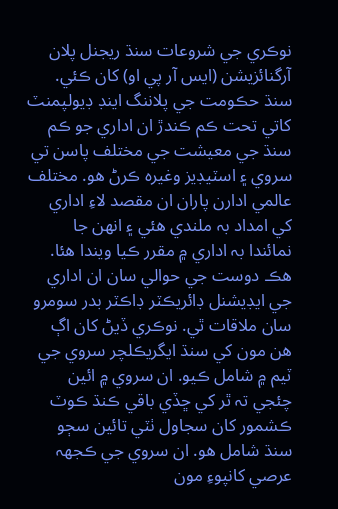نوڪري جي شروعات سنڌ ريجنل پلان آرگنائزيشن (ايس آر پي او) کان ڪئي. سنڌ حڪومت جي پلاننگ اينڊ ڊيولپمنٽ کاتي تحت ڪم ڪندڙ ان اداري جو ڪم سنڌ جي معيشت جي مختلف پاسن تي سروي ۽ اسٽيڊيز وغيرہ ڪرڻ هو. مختلف عالمي ادارن پاران ان مقصد لاءِ اداري کي امداد بہ ملندي هئي ۽ انھن جا نمائندا بہ اداري ۾ مقرر ڪيا ويندا هئا.
هڪ دوست جي حوالي سان ان اداري جي ايڊيشنل ڊائريڪٽر ڊاڪٽر بدر سومرو سان ملاقات ٿي. نوڪري ڏيڻ کان اڳ هن مون کي سنڌ ايگريڪلچر سروي جي ٽيم ۾ شامل ڪيو. ان سروي ۾ ائين چئجي تہ ٿر کي ڇڏي باقي ڪنڌ ڪوٽ ڪشمور کان سجاول ٺٽي تائين سڄو سنڌ شامل هو. ان سروي جي ڪجهہ عرصي کانپوءِ مون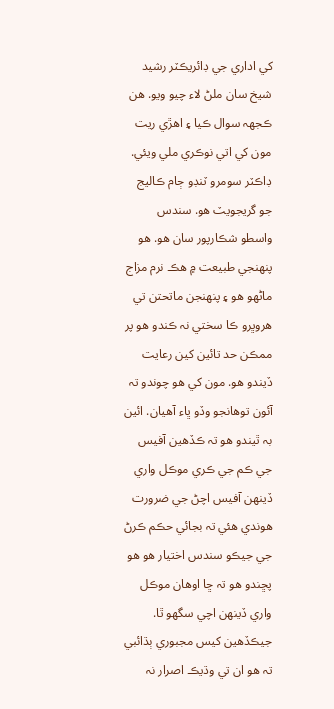کي اداري جي ڊائريڪٽر رشيد شيخ سان ملڻ لاء چيو ويو. هن ڪجهہ سوال ڪيا ۽ اهڙي ريت مون کي اتي نوڪري ملي ويئي.
ڊاڪٽر سومرو ٽنڊو ڄام ڪاليج جو گريجويٽ هو. سندس واسطو شڪارپور سان هو. هو پنھنجي طبيعت ۾ هڪ نرم مزاج ماڻھو هو ۽ پنھنجن ماتحتن تي هروڀرو ڪا سختي نہ ڪندو هو پر ممڪن حد تائين کين رعايت ڏيندو هو. مون کي هو چوندو تہ آئون توهانجو وڏو ڀاء آهيان. ائين بہ ٿيندو هو تہ ڪڏهين آفيس جي ڪم جي ڪري موڪل واري ڏينھن آفيس اچڻ جي ضرورت هوندي هئي تہ بجائي حڪم ڪرڻ جي جيڪو سندس اختيار هو هو پڇندو هو تہ ڇا اوهان موڪل واري ڏينھن اچي سگهو ٿا. جيڪڏهين کيس مجبوري ٻڌائبي تہ هو ان تي وڌيڪ اصرار نہ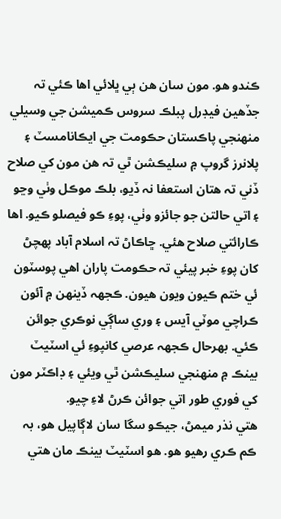ڪندو هو. مون سان هن ٻي ڀلائي اها ڪئي تہ جڏهين فيڊرل پبلڪ سروس ڪميشن جي وسيلي منھنجي پاڪستان حڪومت جي ايڪانامسٽ ۽ پلانرز گروپ ۾ سليڪشن ٿي تہ هن مون کي صلاح ڏني تہ هتان استعفا نہ ڏيو، بلڪ موڪل وٺي وڃو ۽ اتي حالتن جو جائزو وٺي، پوءِ ڪو فيصلو ڪيو. اها ڪارائتي صلاح هئي. ڇاڪاڻ تہ اسلام آباد پھچڻ کان پوءِ خبر پيئي تہ حڪومت پاران اهي پوسٽون ئي ختم ڪيون ويون هيون. ڪجهہ ڏينھن ۾ آئون ڪراچي موٽي آيس ۽ وري ساڳي نوڪري جوائن ڪئي. بھرحال ڪجهہ عرصي کانپوءِ ئي اسٽيٽ بينڪ ۾ منھنجي سليڪشن ٿي ويئي ۽ ڊاڪٽر مون کي فوري طور اتي جوائن ڪرڻ لاءِ چيو.
هتي نذر ميمڻ، جيڪو سگا سان لاڳاپيل هو، بہ ڪم ڪري رهيو هو. هو اسٽيٽ بينڪ مان هتي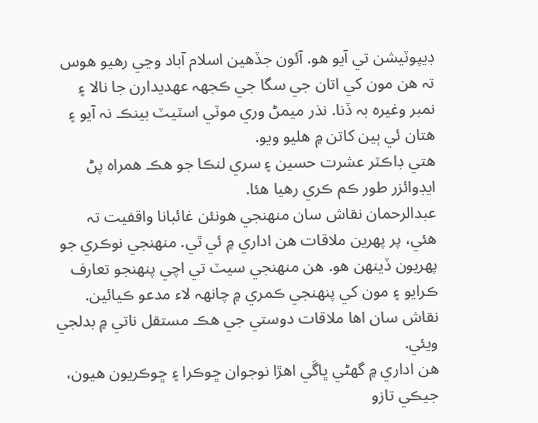ڊيپوٽيشن تي آيو هو. آئون جڏهين اسلام آباد وڃي رهيو هوس تہ هن مون کي اتان جي سگا جي ڪجهہ عھديدارن جا نالا ۽ نمبر وغيرہ بہ ڏنا. نذر ميمڻ وري موٽي اسٽيٽ بينڪ نہ آيو ۽ هتان ئي ٻين کاتن ۾ هليو ويو.
هتي ڊاڪٽر عشرت حسين ۽ سري لنڪا جو هڪ همراه پڻ ايڊوائزر طور ڪم ڪري رهيا هئا.
عبدالرحمان نقاش سان منھنجي هونئن غائبانا واقفيت تہ هئي، پر پھرين ملاقات هن اداري ۾ ئي ٿي. منھنجي نوڪري جو پھريون ڏينھن هو. هن منھنجي سيٽ تي اچي پنھنجو تعارف ڪرايو ۽ مون کي پنھنجي ڪمري ۾ چانهہ لاء مدعو ڪيائين. نقاش سان اها ملاقات دوستي جي هڪ مستقل ناتي ۾ بدلجي ويئي.
هن اداري ۾ گهڻي ڀاڱي اهڙا نوجوان ڇوڪرا ۽ ڇوڪريون هيون، جيڪي تازو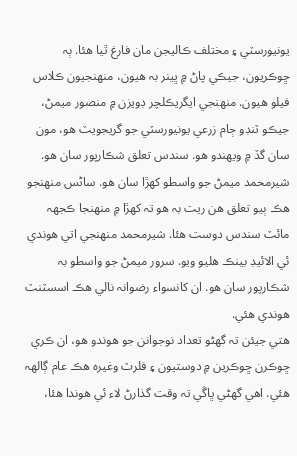يونيورسٽي ۽ مختلف ڪاليجن مان فارغ ٿيا هئا. ٻہ ڇوڪريون، جيڪي پاڻ ۾ ڀينر بہ هيون، منھنجيون ڪلاس فيلو هيون. منھنجي ايگريڪلچر ڊويزن ۾ منصور ميمڻ، جيڪو ٽنڊو ڄام زرعي يونيورسٽي جو گريجويٽ هو، مون سان گڏ ۾ ويھندو هو. سندس تعلق شڪارپور سان هو. شيرمحمد ميمڻ جو واسطو کھڙا سان هو. ساڻس منھنجو هڪ ٻيو تعلق هن ريت بہ هو تہ کھڙا ۾ منھنجا ڪجهہ مائٽ سندس دوست هئا. شيرمحمد منھنجي اتي هوندي ئي الائيڊ بينڪ هليو ويو. سرور ميمڻ جو واسطو بہ شڪارپور سان هو. ان کانسواء رضوانہ نالي هڪ اسسٽنٽ هوندي هئي.
هتي جيئن تہ گهڻو تعداد نوجوانن جو هوندو هو، ان ڪري ڇوڪرن ڇوڪرين ۾ دوستيون ۽ فلرٽ وغيرہ هڪ عام ڳالھہ هئي. اهي گهڻي ڀاڱي تہ وقت گذارڻ لاء ئي هوندا هئا،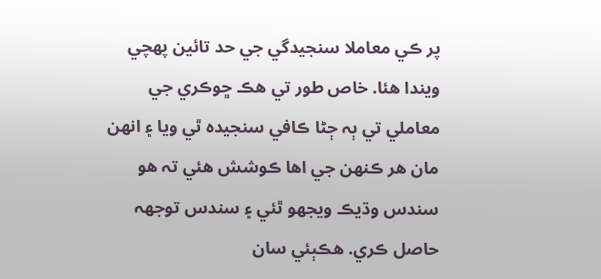پر ڪي معاملا سنجيدگي جي حد تائين پھچي ويندا هئا. خاص طور تي هڪ ڇوڪري جي معاملي تي ٻہ ڄڻا ڪافي سنجيدہ ٿي ويا ۽ انھن مان هر ڪنھن جي اها ڪوشش هئي تہ هو سندس وڌيڪ ويجهو ٿئي ۽ سندس توجھہ حاصل ڪري. هڪٻئي سان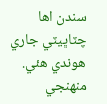سندن اها چٽاڀيٽي جاري هوندي هئي. منھنجي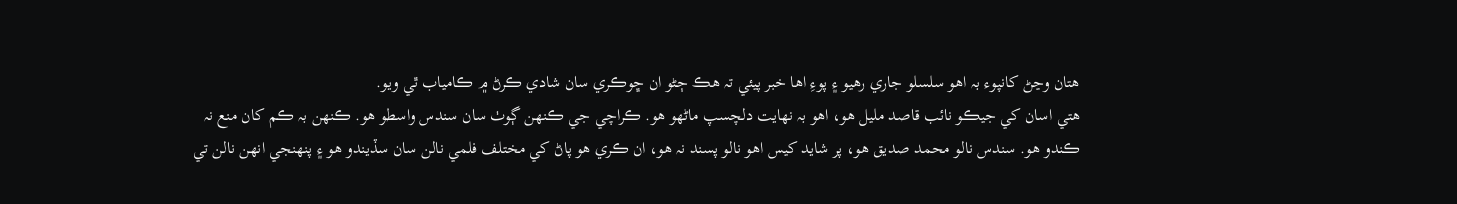هتان وڃڻ کانپوء بہ اهو سلسلو جاري رهيو ۽ پوءِ اها خبر پيئي تہ هڪ ڄڻو ان ڇوڪري سان شادي ڪرڻ ۾ ڪامياب ٿي ويو.
هتي اسان کي جيڪو نائب قاصد مليل هو، اهو بہ نھايت دلچسپ ماڻھو هو. ڪراچي جي ڪنھن ڳوٺ سان سندس واسطو هو. ڪنھن بہ ڪم کان منع نہ ڪندو هو. سندس نالو محمد صديق هو، پر شايد کيس اهو نالو پسند نہ هو، ان ڪري هو پاڻ کي مختلف فلمي نالن سان سڏيندو هو ۽ پنھنجي انھن نالن تي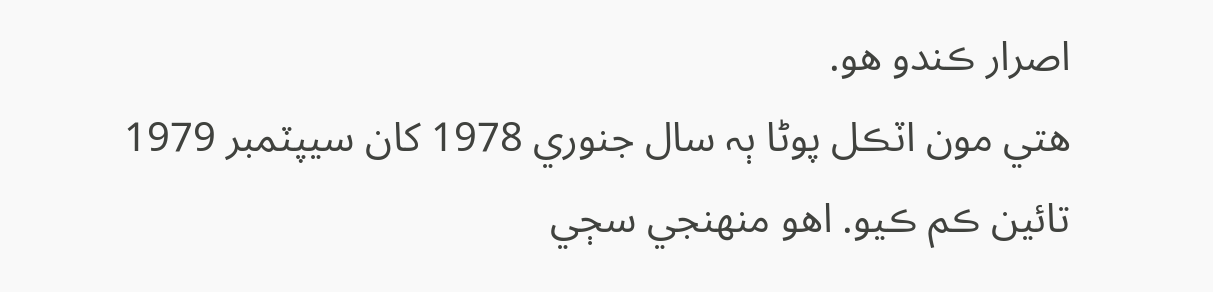اصرار ڪندو هو.
هتي مون اٽڪل پوڻا ٻہ سال جنوري 1978 کان سيپٽمبر 1979 تائين ڪم ڪيو. اهو منھنجي سڄي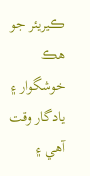ڪيريئر جو هڪ خوشگوار ۽ يادگار وقت آهي ۽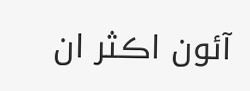آئون اڪثر ان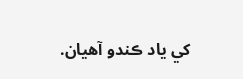کي ياد ڪندو آهيان.